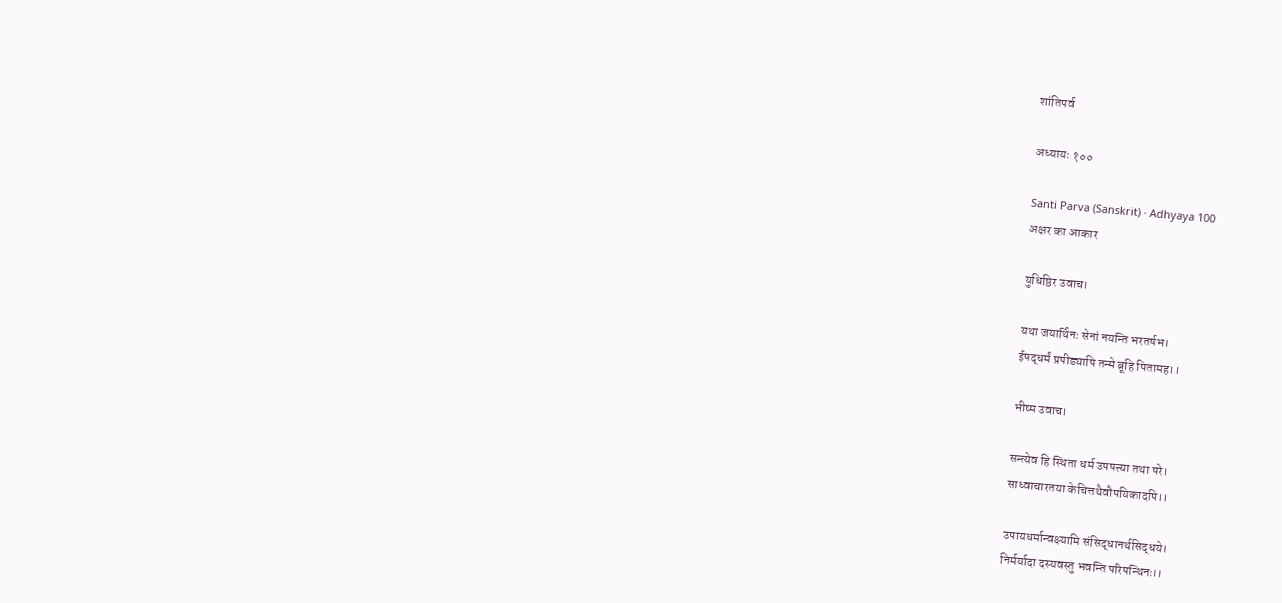शांतिपर्व

अध्यायः १००

Santi Parva (Sanskrit) · Adhyaya 100
अक्षर का आकार

युधिष्ठिर उवाच।

यथा जयार्थिनः सेनां नयन्ति भरतर्षभ।
ईषद्धर्मं प्रपीड्यापि तन्मे ब्रूहि पितामह।।

भीष्म उवाच।

सन्त्येव हि स्थिता धर्म उपपत्त्या तथा परे।
साध्वाचारतया केचित्तथैवौपयिकादपि।।

उपायधर्मान्वक्ष्यामि संसिद्धानर्थसिद्धये।
निर्मर्यादा दस्यवस्तु भवन्ति परिपन्थिनः।।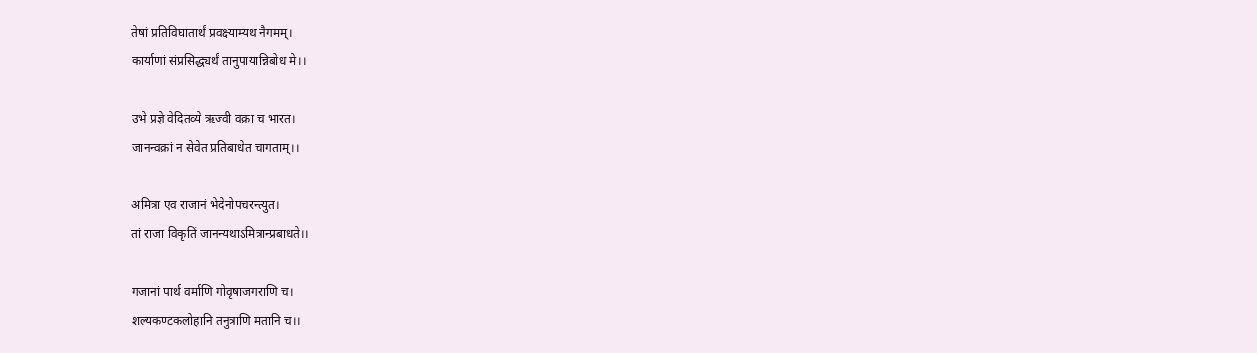तेषां प्रतिविघातार्थं प्रवक्ष्याम्यथ नैगमम्।
कार्याणां संप्रसिद्ध्यर्थं तानुपायान्निबोध मे।।

उभे प्रज्ञे वेदितव्ये ऋज्वी वक्रा च भारत।
जानन्वक्रां न सेवेत प्रतिबाधेत चागताम्।।

अमित्रा एव राजानं भेदेनोपचरन्त्युत।
तां राजा विकृतिं जानन्यथाऽमित्रान्प्रबाधते।।

गजानां पार्थ वर्माणि गोवृषाजगराणि च।
शल्यकण्टकलोहानि तनुत्राणि मतानि च।।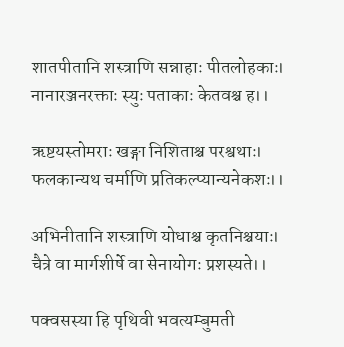शातपीतानि शस्त्राणि सन्नाहाः पीतलोहकाः।
नानारञ्जनरक्ताः स्युः पताकाः केतवश्च ह।।

ऋष्टयस्तोमराः खङ्गा निशिताश्च परश्वथाः।
फलकान्यथ चर्माणि प्रतिकल्प्यान्यनेकशः।।

अभिनीतानि शस्त्राणि योधाश्च कृतनिश्चयाः।
चैत्रे वा मार्गशीर्षे वा सेनायोगः प्रशस्यते।।

पक्वसस्या हि पृथिवी भवत्यम्बुमती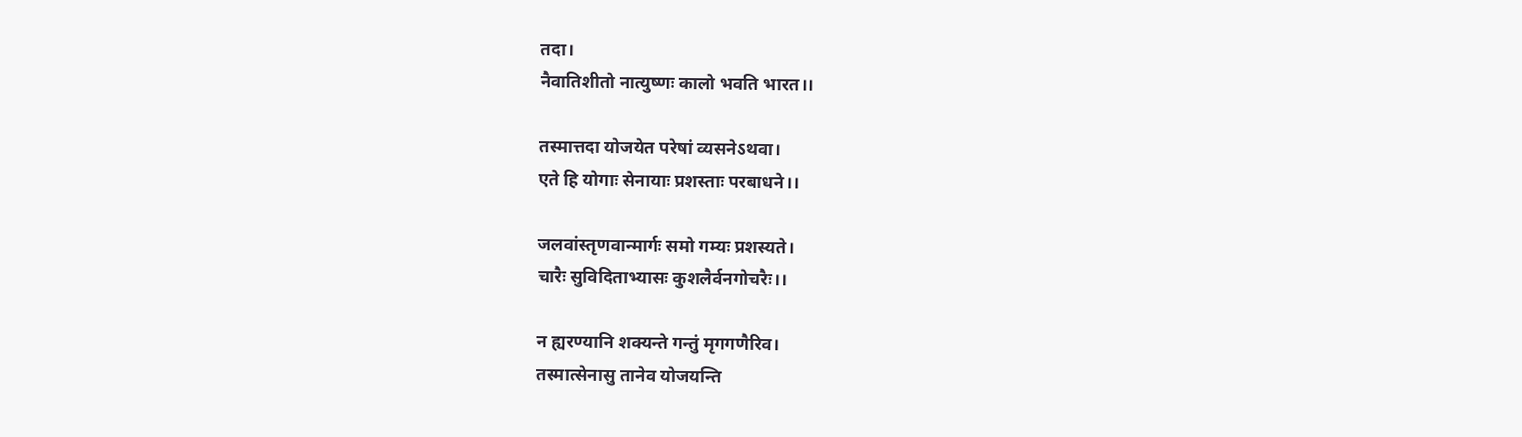तदा।
नैवातिशीतो नात्युष्णः कालो भवति भारत।।

तस्मात्तदा योजयेत परेषां व्यसनेऽथवा।
एते हि योगाः सेनायाः प्रशस्ताः परबाधने।।

जलवांस्तृणवान्मार्गः समो गम्यः प्रशस्यते।
चारैः सुविदिताभ्यासः कुशलैर्वनगोचरैः।।

न ह्यरण्यानि शक्यन्ते गन्तुं मृगगणैरिव।
तस्मात्सेनासु तानेव योजयन्ति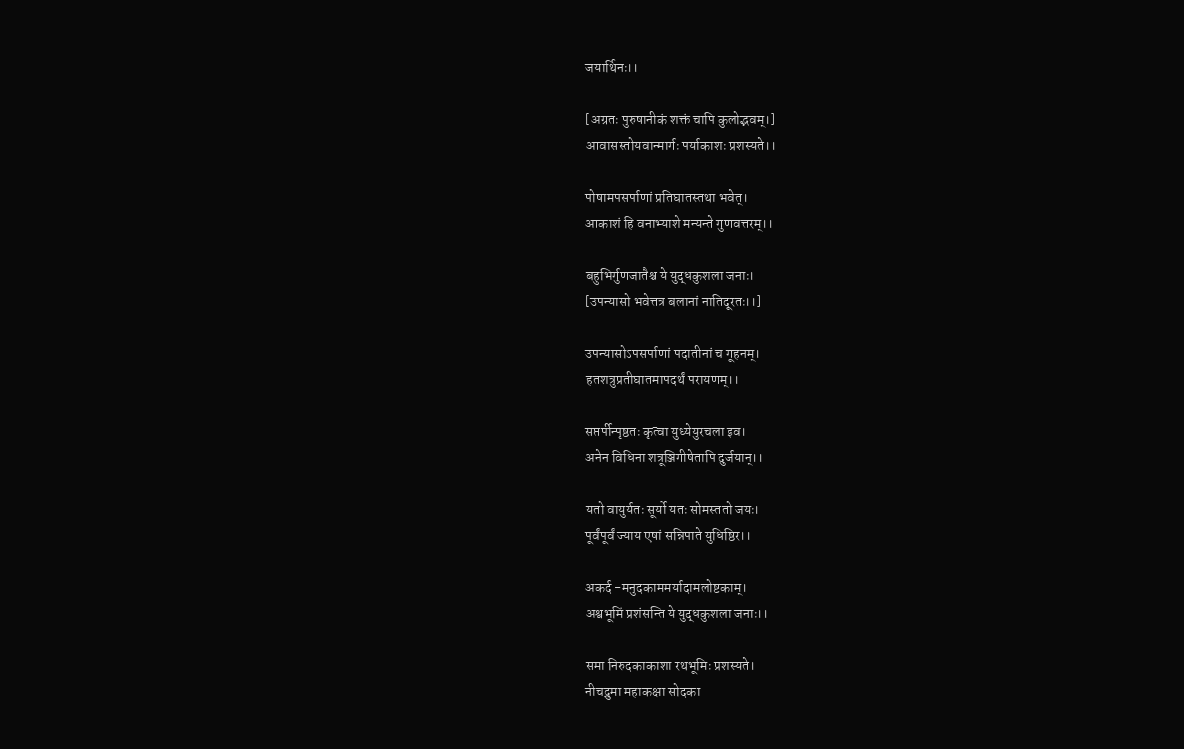जयार्थिनः।।

[अग्रतः पुरुषानीकं शक्तं चापि कुलोद्भवम्।]
आवासस्तोयवान्मार्गः पर्याकाशः प्रशस्यते।।

पोषामपसर्पाणां प्रतिघातस्तथा भवेत्।
आकाशं हि वनाभ्याशे मन्यन्ते गुणवत्तरम्।।

बहुभिर्गुणजातैश्च ये युद्धकुशला जनाः।
[उपन्यासो भवेत्तत्र बलानां नातिदूरतः।।]

उपन्यासोऽपसर्पाणां पदातीनां च गूहनम्।
हतशत्रुप्रतीघातमापदर्थं परायणम्।।

सप्तर्पीन्पृष्ठतः कृत्वा युध्येयुरचला इव।
अनेन विधिना शत्रूञ्जिगीषेतापि दुर्जयान्।।

यतो वायुर्यतः सूर्यो यतः सोमस्ततो जयः।
पूर्वंपूर्वं ज्याय एषां सन्निपाते युधिष्ठिर।।

अकर्द -मनुदकाममर्यादामलोष्टकाम्।
अश्वभूमिं प्रशंसन्ति ये युद्धकुशला जनाः।।

समा निरुदकाकाशा रथभूमिः प्रशस्यते।
नीचद्रुमा महाकक्षा सोदका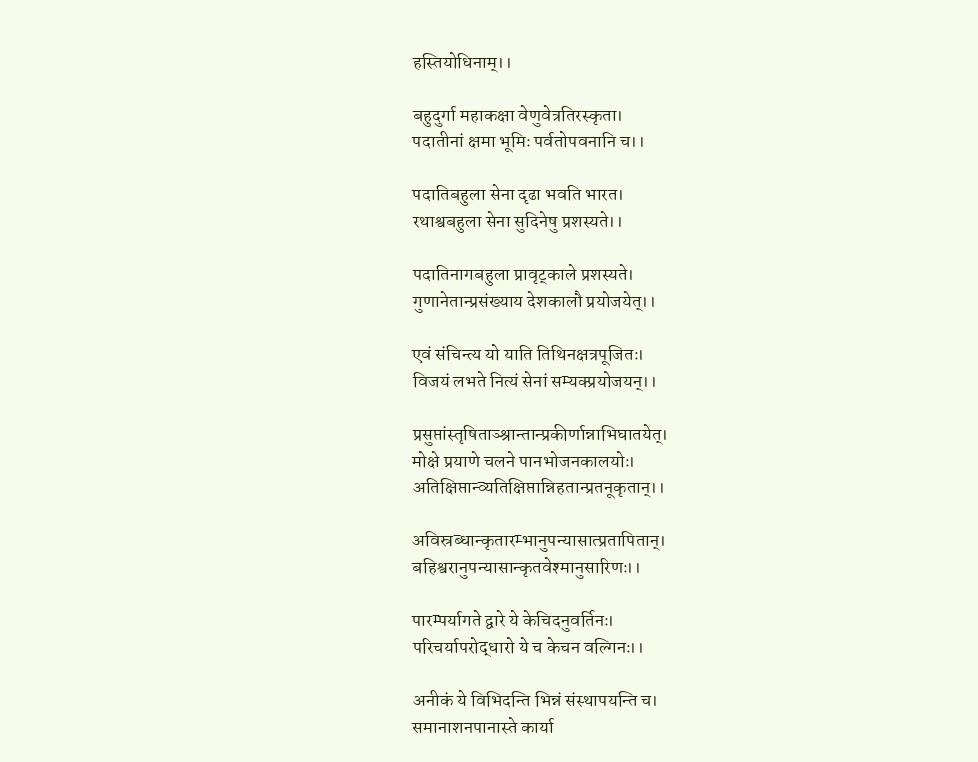हस्तियोधिनाम्।।

बहुदुर्गा महाकक्षा वेणुवेत्रतिरस्कृता।
पदातीनां क्षमा भूमिः पर्वतोपवनानि च।।

पदातिबहुला सेना दृढा भवति भारत।
रथाश्वबहुला सेना सुदिनेषु प्रशस्यते।।

पदातिनागबहुला प्रावृट्‌काले प्रशस्यते।
गुणानेतान्प्रसंख्याय देशकालौ प्रयोजयेत्।।

एवं संचिन्त्य यो याति तिथिनक्षत्रपूजितः।
विजयं लभते नित्यं सेनां सम्यक्प्रयोजयन्।।

प्रसुप्तांस्तृषिताञ्श्रान्तान्प्रकीर्णान्नाभिघातयेत्।
मोक्षे प्रयाणे चलने पानभोजनकालयोः।
अतिक्षिप्तान्व्यतिक्षिप्तान्निहतान्प्रतनूकृतान्।।

अविस्रब्धान्कृतारम्भानुपन्यासात्प्रतापितान्।
बहिश्वरानुपन्यासान्कृतवेश्मानुसारिणः।।

पारम्पर्यागते द्वारे ये केचिदनुवर्तिनः।
परिचर्यापरोद्धारो ये च केचन वल्गिनः।।

अनीकं ये विभिदन्ति भिन्नं संस्थापयन्ति च।
समानाशनपानास्ते कार्या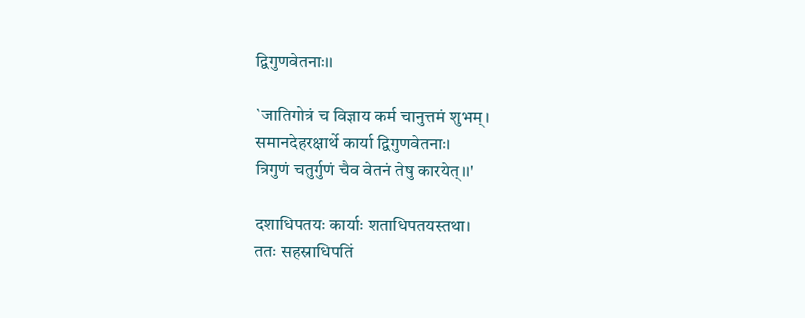द्विगुणवेतनाः।।

`जातिगोत्रं च विज्ञाय कर्म चानुत्तमं शुभम्।
समानदेहरक्षार्थे कार्या द्विगुणवेतनाः।
त्रिगुणं चतुर्गुणं चैव वेतनं तेषु कारयेत्।।'

दशाधिपतयः कार्याः शताधिपतयस्तथा।
ततः सहस्राधिपतिं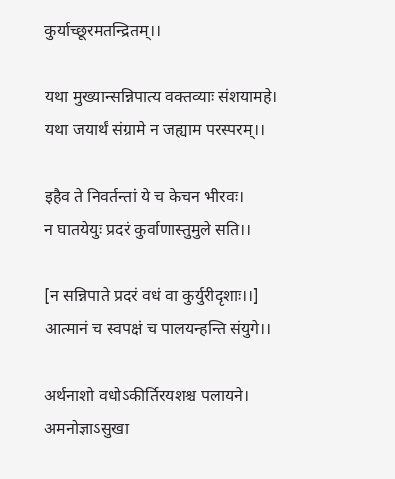कुर्याच्छूरमतन्द्रितम्।।

यथा मुख्यान्सन्निपात्य वक्तव्याः संशयामहे।
यथा जयार्थं संग्रामे न जह्याम परस्परम्।।

इहैव ते निवर्तन्तां ये च केचन भीरवः।
न घातयेयुः प्रदरं कुर्वाणास्तुमुले सति।।

[न सन्निपाते प्रदरं वधं वा कुर्युरीदृशाः।।]
आत्मानं च स्वपक्षं च पालयन्हन्ति संयुगे।।

अर्थनाशो वधोऽकीर्तिरयशश्च पलायने।
अमनोज्ञाऽसुखा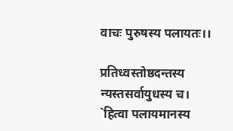वाचः पुरुषस्य पलायतः।।

प्रतिध्वस्तोष्ठदन्तस्य न्यस्तसर्वायुधस्य च।
`हित्वा पलायमानस्य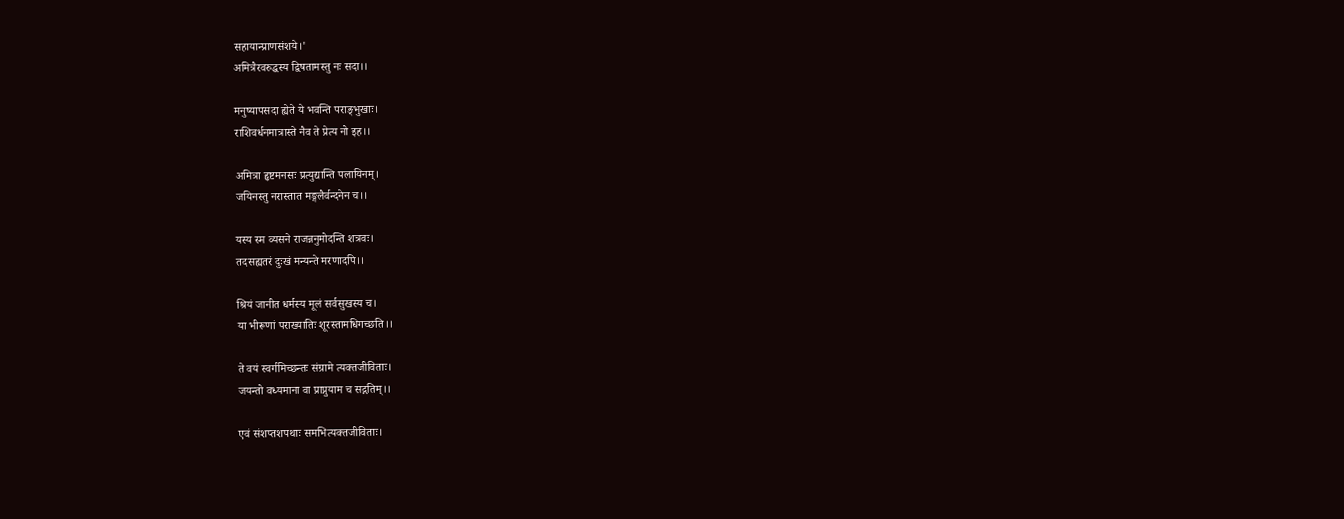सहायान्प्राणसंशये।'
अमित्रैरवरुद्धस्य द्विषतामस्तु नः सदा।।

मनुष्यापसदा ह्येते ये भवन्ति पराङ्भुखाः।
राशिवर्धनमात्रास्ते नैव ते प्रेत्य नो इह।।

अमित्रा हृष्टमनसः प्रत्युद्यान्ति पलायिनम्।
जयिनस्तु नरास्तात मङ्गलैर्वन्दनेन च।।

यस्य स्म व्यसने राजन्ननुमोदन्ति शत्रवः।
तदसह्यतरं दुःखं मन्यन्ते मरणादपि।।

श्रियं जानीत धर्मस्य मूलं सर्वसुखस्य च।
या भीरूणां पराख्यातिः शूरस्तामधिगच्छति।।

ते वयं स्वर्गमिच्छन्तः संग्रामे त्यक्तजीविताः।
जयन्तो वध्यमाना वा प्राप्नुयाम च सद्गतिम्।।

एवं संशप्तशपथाः समभित्यक्तजीविताः।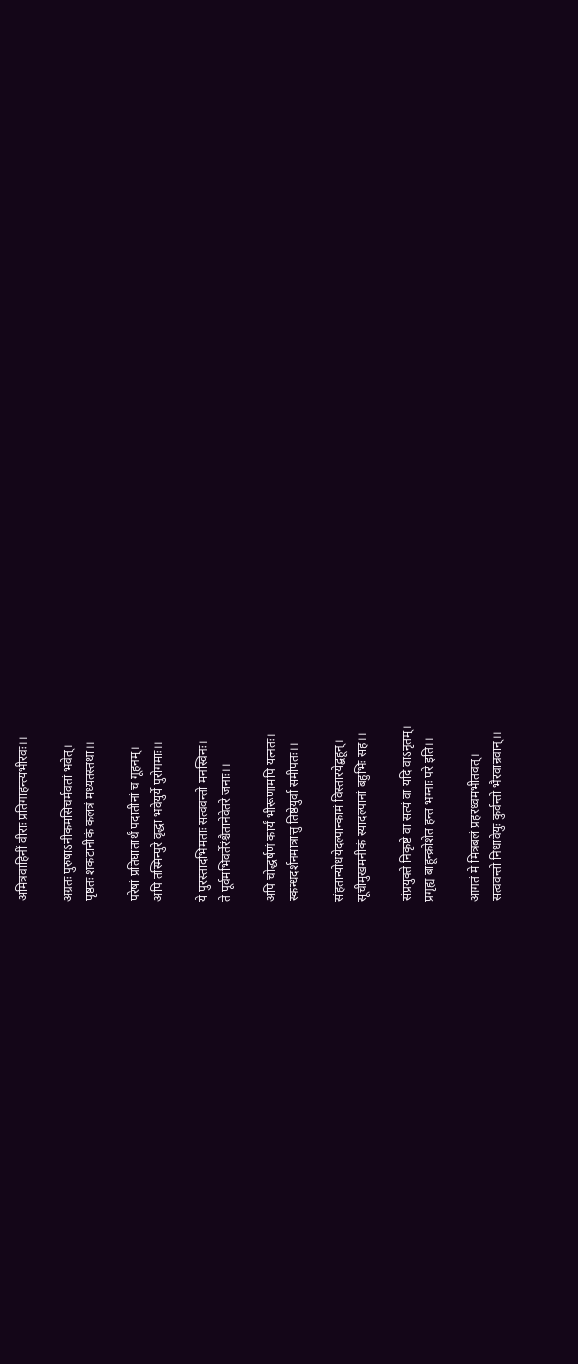अमित्रवाहिनीं वीराः प्रतिगाहन्त्यभीरवः।।

अग्रतः पुरुषाऽनीकमसिचर्मवतां भवेत्।
पृष्ठतः शकटानीकं कलत्रं मध्यतस्तथा।।

परेषां प्रतिघातार्थं पदातीनां च गूहनम्।
अपि तस्मिन्पुरे वृद्धा भवेयुर्ये पुरोगमाः।।

ये पुरस्तादभिमताः सत्ववन्तो मनस्विनः।
ते पूर्वमभिवर्तेरंश्चैतानेवेतरे जनाः।।

अपि चोद्धर्षणं कार्यं भीरूणामपि यत्नतः।
स्कन्धदर्शनमात्रात्तु तिष्ठेयुर्वा समीपतः।।

संहतान्योधयेदल्पान्कामं विस्तारयेद्बहून्।
सूचीमुखमनीकं स्यादल्पानां बहुभिः सह।।

संप्रयुक्ते निकृष्टे वा सत्यं वा यदि वाऽनृतम्।
प्रगृह्य बाहून्क्रोशेत हन्त भग्नाः परे इति।।

आगतं मे मित्रबलं प्रहरध्वमभीतवत्।
सत्ववन्तो निधावेयुः कुर्वन्तो भैरवान्रवान्।।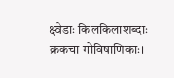क्ष्वेडाः किलकिलाशब्दाः क्रकचा गोविषाणिकाः।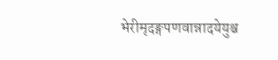भेरीमृदङ्गपणवान्नादयेयुश्च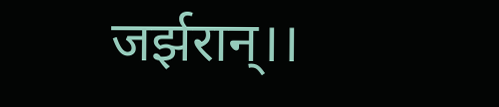जर्झरान्।।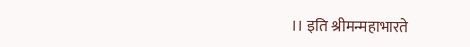।। इति श्रीमन्महाभारते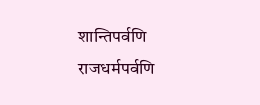शान्तिपर्वणि
राजधर्मपर्वणि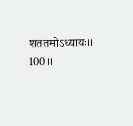शततमोऽध्यायः।। 100।।